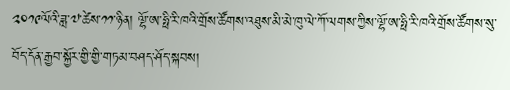༢༠༡༩ལོའི་ཟླ་༧་ཚེས་༡༡་ཉིན། ལྷོ་ཨ་ཧྥི་རི་ཁའི་གྲོས་ཚོགས་འཐུས་མི་མེ་ཁུ་ལེ་ཀོ་ལགས་ཀྱིས་ལྷོ་ཨ་ཧྥི་རི་ཁའི་གྲོས་ཚོགས་སུ་བོད་དོན་རྒྱབ་སྐྱོར་གྱི་གྱི་གཏམ་བཤད་ཤོད་སྐབས།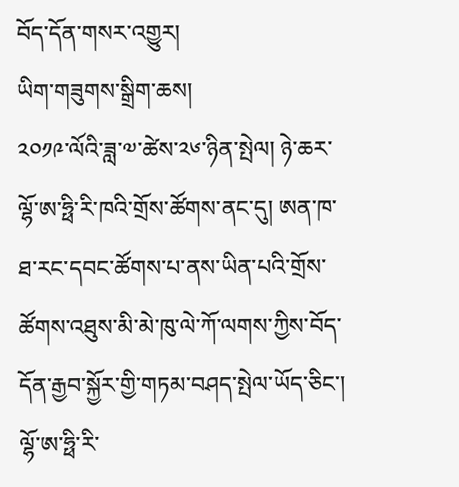བོད་དོན་གསར་འགྱུར།
ཡིག་གཟུགས་སྒྲིག་ཆས།
༢༠༡༩་ལོའི་ཟླ་༧་ཚེས་༢༦་ཉིན་སྤེལ། ཉེ་ཆར་ལྷོ་ཨ་ཧྥི་རི་ཁའི་གྲོས་ཚོགས་ནང་དུ། ཨན་ཁ་ཐ་རང་དབང་ཚོགས་པ་ནས་ཡིན་པའི་གྲོས་ཚོགས་འཐུས་མི་མེ་ཁུ་ལེ་ཀོ་ལགས་ཀྱིས་བོད་དོན་རྒྱབ་སྐྱོར་གྱི་གཏམ་བཤད་སྤེལ་ཡོད་ཅིང་། ལྷོ་ཨ་ཧྥི་རི་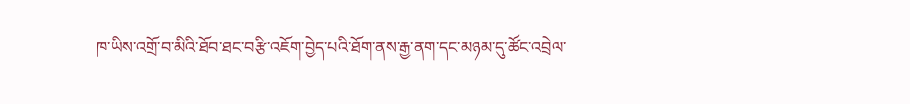ཁ་ཡིས་འགྲོ་བ་མིའི་ཐོབ་ཐང་བརྩི་འཇོག་བྱེད་པའི་ཐོག་ནས་རྒྱ་ནག་དང་མཉམ་དུ་ཚོང་འབྲེལ་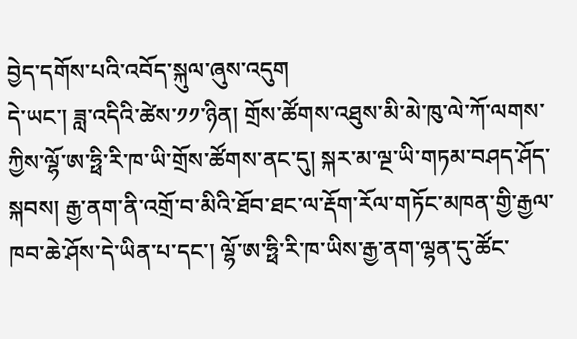བྱེད་དགོས་པའི་འབོད་སྐུལ་ཞུས་འདུག
དེ་ཡང་། ཟླ་འདིའི་ཚེས་༡༡་ཉིན། གྲོས་ཚོགས་འཐུས་མི་མེ་ཁུ་ལེ་ཀོ་ལགས་ཀྱིས་ལྷོ་ཨ་ཧྥི་རི་ཁ་ཡི་གྲོས་ཚོགས་ནང་དུ། སྐར་མ་ལྔ་ཡི་གཏམ་བཤད་ཤོད་སྐབས། རྒྱ་ནག་ནི་འགྲོ་བ་མིའི་ཐོབ་ཐང་ལ་རྡོག་རོལ་གཏོང་མཁན་གྱི་རྒྱལ་ཁབ་ཆེ་ཤོས་དེ་ཡིན་པ་དང་། ལྷོ་ཨ་ཧྥི་རི་ཁ་ཡིས་རྒྱ་ནག་ལྷན་དུ་ཚོང་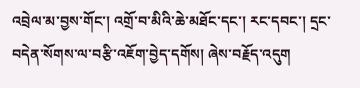འབྲེལ་མ་བྱས་གོང་། འགྲོ་བ་མིའི་ཆེ་མཐོང་དང་། རང་དབང་། དྲང་བདེན་སོགས་ལ་བརྩི་འཇོག་བྱེད་དགོས། ཞེས་བརྗོད་འདུག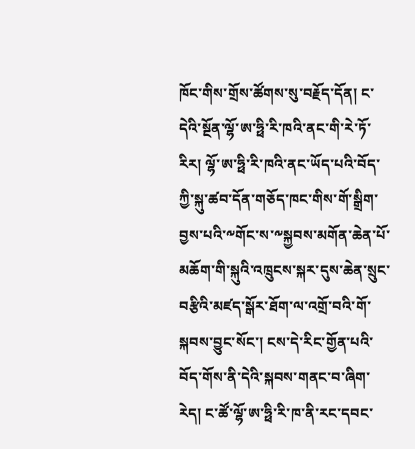ཁོང་གིས་གྲོས་ཚོགས་སུ་བརྗོད་དོན། ང་དེའི་སྔོན་ལྷོ་ཨ་ཧྥི་རི་ཁའི་ནང་གི་རེ་ཏོ་རིར། ལྷོ་ཨ་ཧྥི་རི་ཁའི་ནང་ཡོད་པའི་བོད་ཀྱི་སྐུ་ཚབ་དོན་གཅོད་ཁང་གིས་གོ་སྒྲིག་བྱས་པའི་༸གོང་ས་༸སྐྱབས་མགོན་ཆེན་པོ་མཆོག་གི་སྐུའི་འཁྲུངས་སྐར་དུས་ཆེན་སྲུང་བརྩིའི་མཛད་སྒོར་ཐོག་ལ་འགྲོ་བའི་གོ་སྐབས་བྱུང་སོང་། ངས་དེ་རིང་གྱོན་པའི་བོད་གོས་ནི་དེའི་སྐབས་གནང་བ་ཞིག་རེད། ང་ཚོ་ལྷོ་ཨ་ཧྥི་རི་ཁ་ནི་རང་དབང་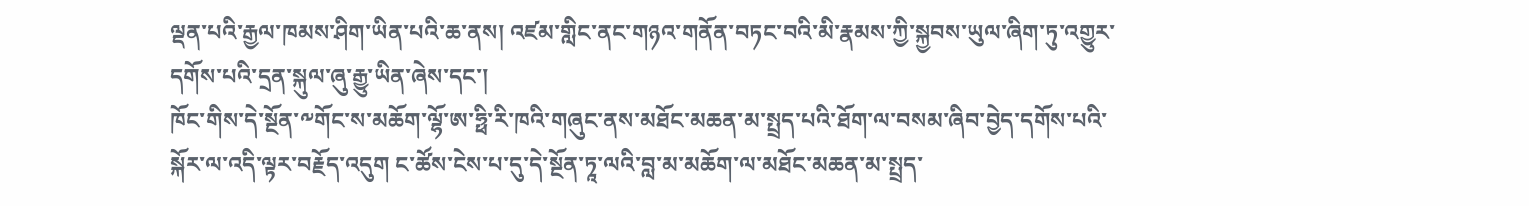ལྡན་པའི་རྒྱལ་ཁམས་ཤིག་ཡིན་པའི་ཆ་ནས། འཛམ་གླིང་ནང་གཉའ་གནོན་བཏང་བའི་མི་རྣམས་ཀྱི་སྐྱབས་ཡུལ་ཞིག་ཏུ་འགྱུར་དགོས་པའི་དྲན་སྐུལ་ཞུ་རྒྱུ་ཡིན་ཞེས་དང་།
ཁོང་གིས་དེ་སྔོན་༸གོང་ས་མཆོག་ལྷོ་ཨ་ཧྥི་རི་ཁའི་གཞུང་ནས་མཐོང་མཆན་མ་སྤྲད་པའི་ཐོག་ལ་བསམ་ཞིབ་བྱེད་དགོས་པའི་སྐོར་ལ་འདི་ལྟར་བརྗོད་འདུག ང་ཚོས་ངེས་པ་དུ་དེ་སྔོན་ཏཱ་ལའི་བླ་མ་མཆོག་ལ་མཐོང་མཆན་མ་སྤྲད་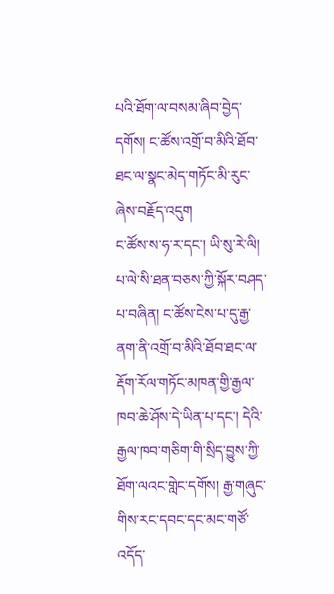པའི་ཐོག་ལ་བསམ་ཞིབ་བྱེད་དགོས། ང་ཚོས་འགྲོ་བ་མིའི་ཐོབ་ཐང་ལ་སྣང་མེད་གཏོང་མི་རུང་ཞེས་བརྗོད་འདུག
ང་ཚོས་ས་ཧ་ར་དང་། ཡི་སུ་རེ་ལི། པ་ལེ་སི་ཐན་བཅས་ཀྱི་སྐོར་བཤད་པ་བཞིན། ང་ཚོས་ངེས་པ་དུ་རྒྱ་ནག་ནི་འགྲོ་བ་མིའི་ཐོབ་ཐང་ལ་རྡོག་རོལ་གཏོང་མཁན་གྱི་རྒྱལ་ཁབ་ཆེ་ཤོས་དེ་ཡིན་པ་དང་། དེའི་རྒྱལ་ཁབ་གཅིག་གི་སྲིད་བྱུས་ཀྱི་ཐོག་ལའང་གླེང་དགོས། རྒྱ་གཞུང་གིས་རང་དབང་དང་མང་གཙོ་འདོད་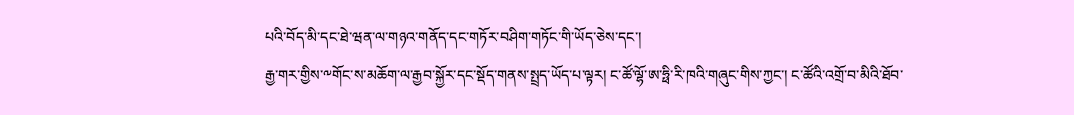པའི་བོད་མི་དང་ཐེ་ཝན་ལ་གཉའ་གནོད་དང་གཏོར་བཤིག་གཏོང་གི་ཡོད་ཅེས་དང་།
རྒྱ་གར་གྱིས་༸གོང་ས་མཆོག་ལ་རྒྱབ་སྐྱོར་དང་སྡོད་གནས་སྤྲད་ཡོད་པ་ལྟར། ང་ཚོ་ལྷོ་ཨ་ཧྥི་རི་ཁའི་གཞུང་གིས་ཀྱང་། ང་ཚོའི་འགྲོ་བ་མིའི་ཐོབ་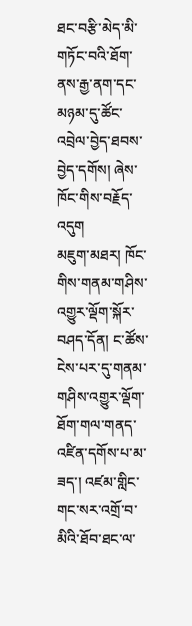ཐང་བརྩི་མེད་མི་གཏོང་བའི་ཐོག་ནས་རྒྱ་ནག་དང་མཉམ་དུ་ཚོང་འབྲེལ་བྱེད་ཐབས་བྱེད་དགོས། ཞེས་ཁོང་གིས་བརྗོད་འདུག
མཇུག་མཐར། ཁོང་གིས་གནམ་གཤིས་འགྱུར་ལྡོག་སྐོར་བཤད་དོན། ང་ཚོས་ངེས་པར་དུ་གནམ་གཤིས་འགྱུར་ལྡོག་ཐོག་གལ་གནད་འཛིན་དགོས་པ་མ་ཟད་། འཛམ་གླིང་གང་སར་འགྲོ་བ་མིའི་ཐོབ་ཐང་ལ་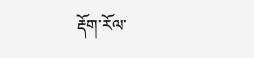རྡོག་རོལ་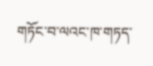གཏོང་བ་ལའང་ཁ་གཏད་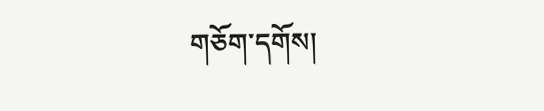གཅོག་དགོས།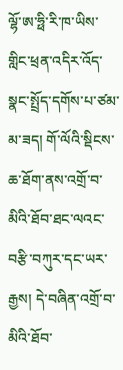ལྷོ་ཨ་ཧྥི་རི་ཁ་ཡིས་གླིང་ཕྲན་འདིར་འོད་སྣང་སྤྲོད་དགོས་པ་ཙམ་མ་ཟད། གོ་ལོའི་སྡིངས་ཆ་ཐོག་ནས་འགྲོ་བ་མིའི་ཐོབ་ཐང་ལའང་བརྩི་བཀུར་དང་ཡར་རྒྱས། དེ་བཞིན་འགྲོ་བ་མིའི་ཐོབ་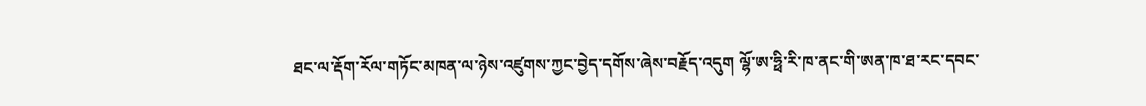ཐང་ལ་རྡོག་རོལ་གཏོང་མཁན་ལ་ཉེས་འཛུགས་ཀྱང་བྱེད་དགོས་ཞེས་བརྗོད་འདུག ལྷོ་ཨ་ཧྥི་རི་ཁ་ནང་གི་ཨན་ཁ་ཐ་རང་དབང་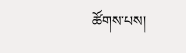ཚོགས་པས།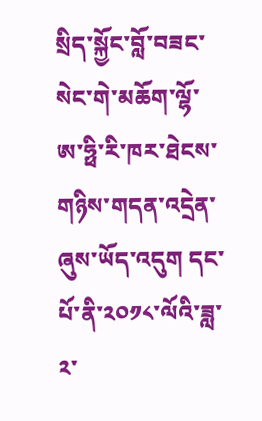སྲིད་སྐྱོང་བློ་བཟང་སེང་གེ་མཆོག་ལྷོ་ཨ་ཧྥི་རི་ཁར་ཐེངས་གཉིས་གདན་འདྲེན་ཞུས་ཡོད་འདུག དང་པོ་ནི་༢༠༡༨་ལོའི་ཟླ་༢་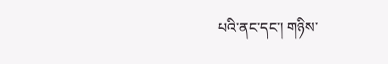པའི་ནང་དང་། གཉིས་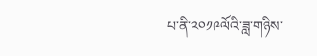པ་ནི་༢༠༡༩ལོའི་ཟླ་གཉིས་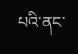པའི་ནང་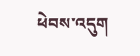ཕེབས་འདུག